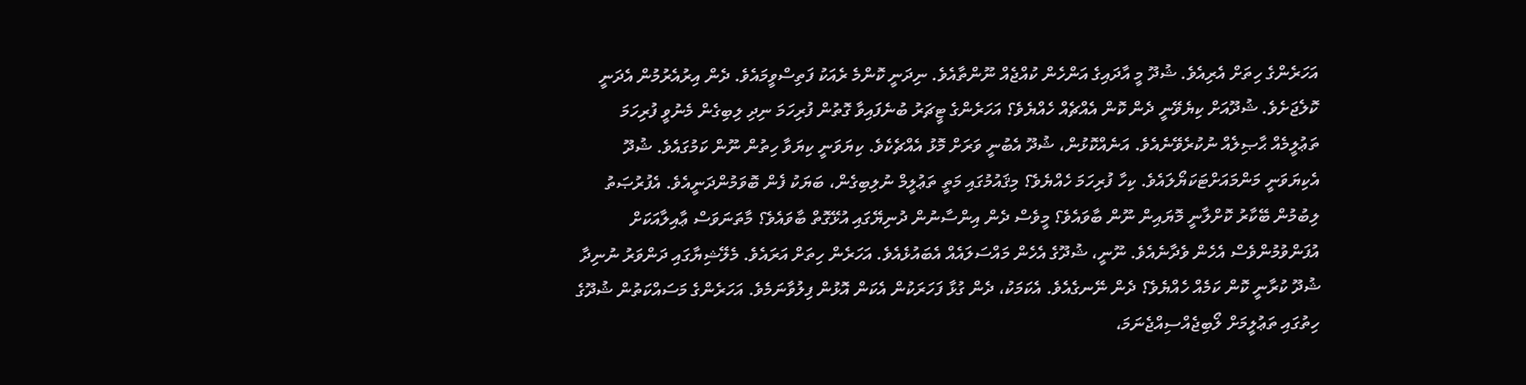އަހަރެންގެ ހިތަށް އެރިއެވެ. ޝުދޫ މީ އާދައިގެ އަންހެން ކުއްޖެއް ނޫންތާއެވެ. ނިދަނީ ކޮންމެ ރެއަކު ފަތިސްވީމައެވެ. ދެން އިރުއެރުމުން އެދަނީ ކޮލެޖަށެވެ. ޝުދޫއަށް ކިޔެވޭނީ ދެން ކޮން އެއްޗެއް ހެއްޔެވެ؟ އަހަރެންގެ ޓީޗަރު ބުނެފައިވާ ގޮތުން ފުރިހަމަ ނިދި ލިބިގެން މެނުވީ ފުރިހަމަ ތަޢުލީމެއް ޙާޞިލެއް ނުކުރެވޭނެއެވެ. އަނެއްކޮޅުން، ޝުދޫ އެބުނީ ވަރަށް މޮޅު އެއްޗެކެވެ. ކިޔަވަނީ ކިޔަވާ ހިތުން ނޫން ކަމުގައެވެ. ޝުދޫ އެކިޔަވަނީ މަންމައަށްޓަކަޔޯލައެވެ. ކިހާ ފުރިހަމަ ހެއްޔެވެ؟ މިޤައުމުގައި މަތީ ތަޢުލީމް ނުލިބިގެން، ބަޔަކު ފެން ބޮވަމުންދަނީއެވެ. އެފުރުޞަތު ލިބުމުން ބޭކާރު ކޮށްލާނީ މޮޔައިން ނޫން ބާވައެވެ؟ މީވެސް ދެން އިންސާނުން ދުނިޔޭގައި އުޅޭގޮތް ބާވައެވެ؟ މާތަނަވަސް ޢާއިލާއަކަށް އުފަންވުމުންވެސް އެހެން ވެދާނެއެވެ. ނޫނީ، ޝުދޫގެ އެހެން މައްސަލައެއް އެބައުޅެއެވެ. އަހަރެން ހިތަށް އަރައެވެ. މެލޭޝިޔާގައި ދަންވަރު ނުނިދާ ޝުދޫ ކުރާނީ ކޮން ކަމެއް ހެއްޔެވެ؟ ދެން ނޭނގެއެވެ. އެކަމަކު، ދެން ގުޅާ ފަހަރަކުން އެކަން އޮޅުން ފިލުވާނަމެވެ. އަހަރެންގެ މަސައްކަތުން ޝުދޫގެ ހިތުގައި ތަޢުލީމަށް ލޯބިޖެއްސިއްޖެނަމަ،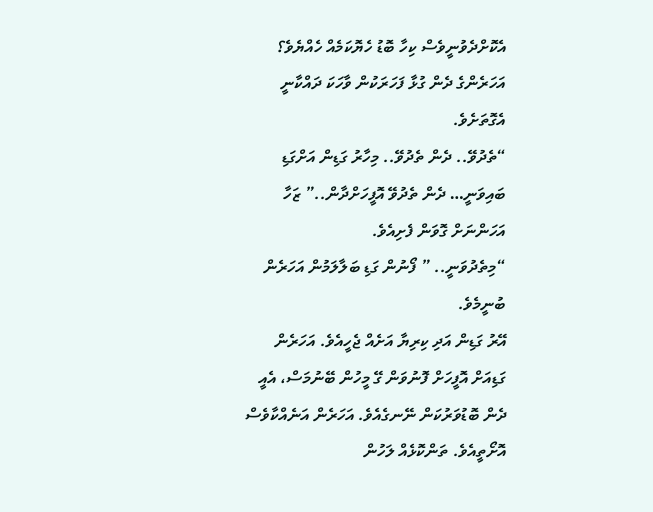އެކޮށްދެވުނީވެސް ކިހާ ބޮޑު ހެޔޮކަމެއް ހެއްޔެވެ؟ އަހަރެންގެ ދެން ގުޅާ ފަހަރަކުން ވާހަކަ ދައްކާނީ އެގޮތަށެވެ.
“ތެދުވޭ.. ދެން ތެދުވޭ.. މިހާރު ގަޑިން އަށްގަޑި ބައިވަނީ… ދެން ތެދުވޭ އޮފީހަށްދާން..” ޒަހާ އަހަންނަށް ގޮވަން ފެށިއެވެ.
“މިތެދުވަނީ.. ” ފޯނުން ގަޑި ބަލާލަމުން އަހަރެން ބުނީމެވެ.
އޭރު ގަޑިން އަދި ކިރިޔާ އަށެއް ޖެހީއެވެ. އަހަރެން ގަޑިއަށް އޮފީހަށް ފޮނުވަން ގޭ މީހުން ބޭނުމަސް، އެއީ ދެން ބޮޑުވަރުކަން ނޭނގެއެވެ. އަހަރެން އަނެއްކާވެސް އޮށޯތީއެވެ. ތަންކޮޅެއް ލަހުން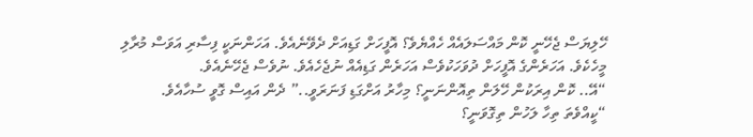ހޭލިޔަސް ޖެހޭނީ ކޮން މައްސަލައެއް ހެއްޔެވެ؟ އޮފީހަށް ގަޑިއަށް ދެވޭނެއެވެ. އަހަންނަކީ ފިސާރި އަވަސް މުރާލި މީހެކެވެ. އަހަރެންގެ އޮފީހަށް ދުވަހަކުވެސް އަހަރެން ގަޑިއެއް ނުޖެހެއެވެ. ނުވެސް ޖެހޭނެއެވެ.
“އޭ.. ކޮން އިރަކުން ހޭލަން ތިއޮންނަނީ؟ މިހާރު އަށްގަޑި ފަނަރަވީ..” ދެން އައިސް ގޮވީ ސުހާއެވެ.
“ކީއްވެތަ ތިހާ ލަހުން ތިގޮވަނީ؟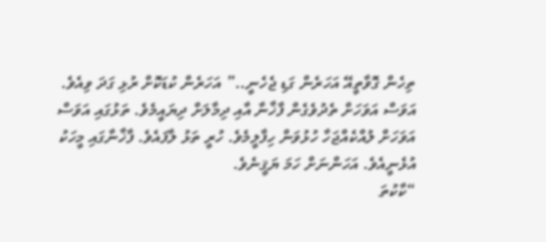ތިހެން ގޮވާތީއޭ އަހަރެން ގަޑި ޖެހެނީ..” އަހަރެން ކުޑަކޮށް ރުޅި ގަދަ ވިއެވެ.
އަވަސް އަވަހަށް ތެދުވެގެން ފާޚާނާ އާއި ދިމާލަށް ދިޔައީމެވެ. ތަޅުގައި އަވަސް އަވަހަށް ލުއްކެއްޖަހާ ހުޅުވަން ހިފާލީމެވެ. ހުރީ ތަޅު ލާފައެވެ. ފާޚާނާގައި މީހަކު އުޅެނީއެވެ. އަހަންނަށް ހަމަ ޔަޤީނެވެ.
“ކާކުތަ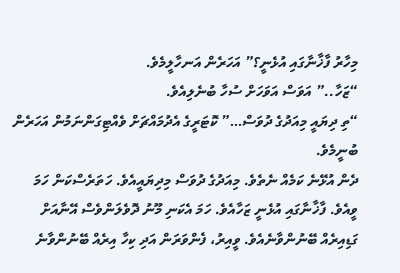މިހާރު ފާޚާނާގައި އުޅެނީ؟” އަހަރެން އަނހާލީމެވެ.
“ޒަހާ..” އަވަސް އަވަހަށް ސުހާ ބުނެލިއެވެ.
“ތި ދިޔައީ މިއަދުގެ ދުވަސް…” ކޮޓަރީގެ އެދުމައްޗަށް ވެއްޓިގަންނަމުން އަހަރެން ބުނީމެވެ.
ދެން އުޅޭނެ ކަމެއް ނެތެވެ. މިއަދުގެ ދުވަސް މިދިޔައީއެވެ. ހަތަރެސްކަން ހަމަ ވީއެވެ. ފާޚާނާގައި އުޅެނީ ޒަހާއެވެ. ހަމަ އެކަނި މޫނު ދޮވެލަންވެސް އޭނާއަށް ގަޑިއިރެއް ބޭނުންވާނެއެވެ. ވީއިރު، ފެންވަރަން އަދި ކިހާ އިރެއް ބޭނުންވާނެ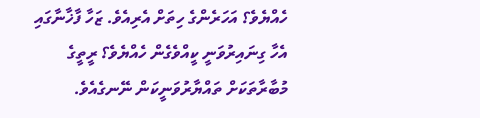ހެއްޔެވެ؟ އަހަރެންގެ ހިތަށް އެރިއެވެ. ޒަހާ ފާޚާނާގައި އެހާ ގިނައިރުވަނީ ކީއްވެގެން ހެއްޔެވެ؟ ރީތީގެ މުބާރާތަކަށް ތައްޔާރުވަނީކަން ނޭނގެއެވެ.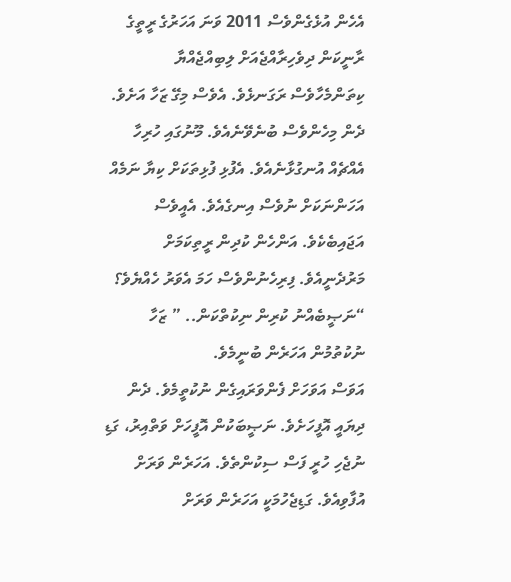އެހެން އުޅެގެންވެސް 2011 ވަނަ އަހަރުގެ ރީތީގެ ރާނީކަން ދިވެހިރާއްޖެއަށް ލިބިއްޖެއްޔާ ކިތަންމެހާވެސް ރަގަނޅެވެ. އެވެސް މިގޭ ޒަހާ އަށެވެ. ދެން މިހެންވެސް ބުނެވޭނެއެވެ. މޫނުގައި ހުރިހާ އެއްޗެއް އުނގުޅާނެއެވެ. އެފުޅި ފުޅިތަކަށް ކިޔާ ނަމެއް އަހަންނަކަށް ނުވެސް އިނގެއެވެ. އެއީވެސް އަޖައިބެކެވެ. އަންހެން ކުދިން ރީތިކަމަށް މަރުދެނީއެވެ. ފިރިހެނުންވެސް ހަމަ އެވަރު ހެއްޔެވެ؟
“ނަޞީބެއްނު ކުރިން ނިކުތްކަން.. ” ޒަހާ ނުކުތުމުން އަހަރެން ބުނީމެވެ.
އަވަސް އަވަހަށް ފެންވަރައިގެން ނުކުތީމެވެ. ދެން ދިޔައީ އޮފީހަށެވެ. ނަޞީބަކުން އޮފީހަށް ވަތްއިރު، ގަޑި ނުޖެހި ހުރީ ފަސް ސިކުންތެވެ. އަހަރެން ވަރަށް އުފާވިއެވެ. ގަޑިޖެހުމަކީ އަހަރެން ވަރަށް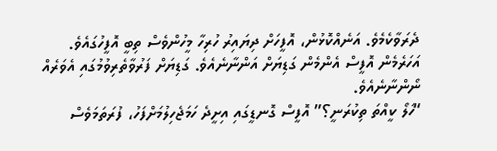ދެރަވާކެމެވެ. އަނެއްކޮޅުން، އޮފީހަށް ދިޔައިރު ހުރިހާ މީހުންވެސް ތިބީ އޮފީހުގައެވެ. އަހަރެމެން އޮފީސް އެންމެން ގަޑިޔަށް އަންނާނެއެވެ. ގަޑިޔަށް ފަރުވާތެރިވުމުގައި އެވަރެއް ނޯންނާނެއެވެ.
“ހަލޯ ކީއްތަ ތިކުރަނީ؟” އޮފީސް ގޮނޑީގައި އިށީދެ ހަމަޖެހިލުމަށްފަހު، ފުރަތަމަވެސް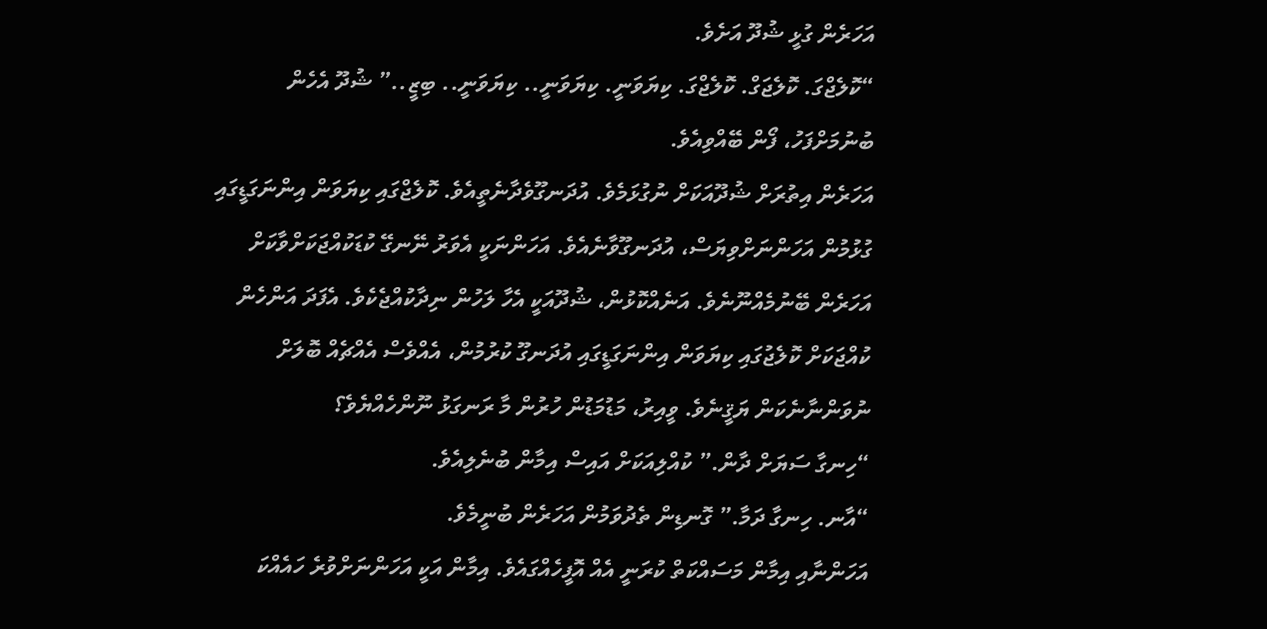އަހަރެން ގުޅީ ޝުދޫ އަށެވެ.
“ކޮލެޖްގަ. ކޮލެޖަގް. ކޮލެޖްގަ. ކިޔަވަނީ. ކިޔަވަނީ.. ކިޔަވަނީ.. ބިޒީ..” ޝުދޫ އެހެން ބުނުމަށްފަހު، ފޯން ބޭއްވިއެވެ.
އަހަރެން އިތުރަށް ޝުދޫއަކަށް ނުގުޅަމެވެ. އުދަނގޫވެދާނެތީއެވެ. ކޮލެޖްގައި ކިޔަވަން އިންނަގަޑީގައި ގުޅުމުން އަހަންނަށްވިޔަސް، އުދަނގޫވާނެއެވެ. އަހަންނަކީ އެވަރު ނޭނގޭ ކުޑަކުއްޖަކަށްވާކަށް އަހަރެން ބޭނުމެއްނޫނެވެ. އަނެއްކޮޅުން، ޝުދޫއަކީ އެހާ ލަހުން ނިދާކުއްޖެކެވެ. އެފަދަ އަންހެން ކުއްޖަކަށް ކޮލެޖުގައި ކިޔަވަން އިންނަގަޑީގައި އުދަނގޫ ކުރުމުން، އެއްވެސް އެއްޗެއް ބޮލަށް ނުވަންނާނެކަން ޔަޤީނެވެ. ވީއިރު، މަޑުމަޑުން ހުރުން މާ ރަނގަޅު ނޫންހެއްޔެވެ؟
“ހިނގާ ސަޔަށް ދާން.” ކުއްލިއަކަށް އައިސް އިމާން ބުނެލިއެވެ.
“އާނ. ހިނގާ ދަމާ.” ގޮނޑިން ތެދުވަމުން އަހަރެން ބުނީމެވެ.
އަހަންނާއި އިމާން މަސައްކަތް ކުރަނީ އެއް އޮފީހެއްގައެވެ. އިމާން އަކީ އަހަންނަށްވުރެ ހައެއްކަ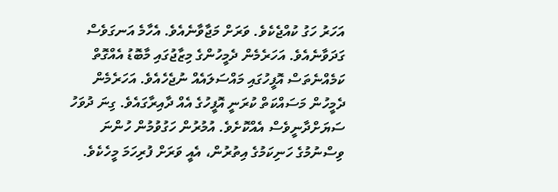އަހަރު ހަގު ކުއްޖެކެވެ. ވަރަށް މަޖާވާނެއެވެ. އެހާމެ އަނގަވެސް ގަދަވާނެއެވެ. އަހަރެމެން ދެމީހުންގެ މިޒާޖުގައި މާބޮޑު އެއްގޮތް ކަމެއްނެތަސް އޮފީހުގައި މައްސަލައެއް ނުޖެހެއެވެ. އަހަރެމެން ދެމީހުން މަސައްކަތް ކުރަނީ އޮފީހުގެ އެއް ދާއިރާގައެވެ. ގިނަ ދުވަހު ސަޔަށްދާނީވެސް އެއްކޮށެވެ. އުމުރުން ހަގުވުމުން ހުންނަ ވިސްނުމުގެ ހަނިކަމުގެ އިތުރުން، އެއީ ވަރަށް ފުރިހަމަ މީހެކެވެ.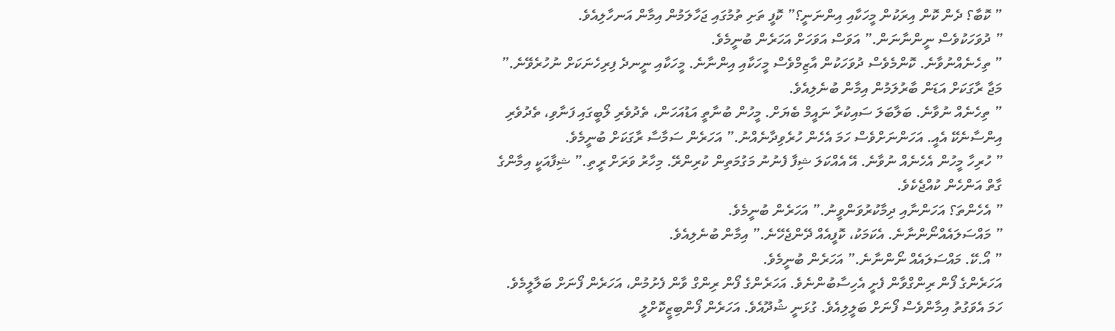” ކޮބާ؟ ދެން ކޮން އިރަކުން މީހަކާއި އިންނަނީ؟” ކޮފީ ތަށި ތުމުގައި ޖަހާލަމުން އިމާން އަނހާލިއެވެ.
” ދުވަހަކުވެސް ނީންނާނަން.” އަވަސް އަވަހަށް އަހަރެން ބުނީމެވެ.
” ތިހެނެއްނުވާނެ. ކޮންމެވެސް ދުވަހަކުން އާޒިމްވެސް މީހަކާއި އިންނާނެ. މީހަކާއި ނީނދެ ފިރިހެނަކަށް ނުހުރެވޭނެ.” މަޖާ ރާގަކަށް އަޑަން ބާރުލަމުން އިމާން ބުނެލިއެވެ.
” ތިހެނެއް ނުވާނެ. ބަލާބަލަ ސައިކުރާ ނައީމް ބެޔަށް. މީހުން ބުނާތީ އަޑުއަހަން، ތެދުވެރި ލޯބީގައި ފަނާވި، ތެދުވެރި އިންސާނެކޭ އެއީ. އަހަންނަށްވެސް ހަމަ އެހެން ހުރެވިދާނެއްނު.” އަހަރެން ސަމާސާ ރާގަކަށް ބުނީމެވެ.
” ހުރިހާ މީހުން އެހެނެއް ނުވާނެ. އޭ އެއްކަލަ ޝިފާ ފެނުނު މަގުމަތިން ކުރިންރޭ. މިހާރު ވަރަށް ރީތި.” ޝިފާއަކީ އިމާންގެ ގާތް އަންހެން ކުއްޖެކެވެ.
” އެހެންތަ؟ އަހަންނާއި ދިމާކުރުވަންވީނު.” އަހަރެން ބުނީމެވެ.
” މައްސަލައެއްނޯންނާނެ. އެކަމަކު، ކޮފީއެއް ދޭންޖެހޭނެ.” އިމާން ބުނެލިއެވެ.
” އޯ.ކޭ. މައްސަލައެއް ނޯންނާނެ.” އަހަރެން ބުނީމެވެ.
އަހަރެންގެ ފޯން ރިންގްވާން ފެށީ އެހިސާބުންނެވެ. އަހަރެންގެ ފޯން ރިންގް ވާން ފެށުމުން، އަހަރެން ފޯނަށް ބަލާލީމެވެ. ހަމަ އެވަގުތު އިމާންވެސް ފޯނަށް ބަލީލިއެވެ. ގުޅަނީ ޝުދޫއެވެ. އަހަރެން ފޯންބިޒީކޮށްލީ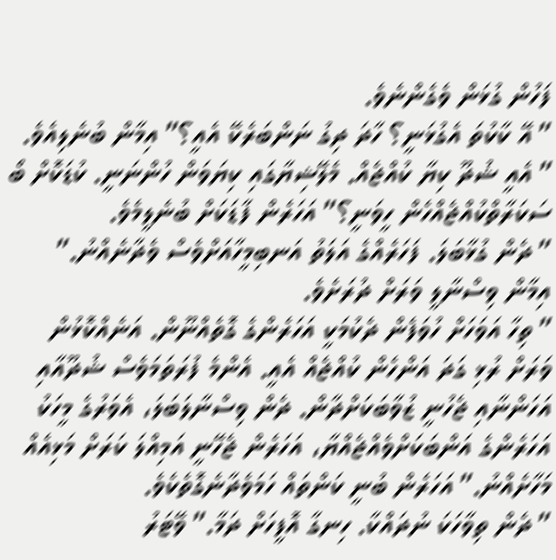ފަހުން ގުޅަން ވެގެންނެވެ.
” އޭ ކާކުތަ އެގުޅަނީ؟ ހާދަ ދިގު ނަންބަރެކޭ އެއީ؟” އިމާން ބުނެލިއެވެ.
” އެއީ ޝުދޫ ކިޔާ ކުއްޖެއް. މެލޭޝިޔާގައި ކިޔަވަން ހުންނަނީ. ކުޑަކޮށް ބޯ ސަކަރާތްކުއްޖެއްހެން ހީވަނީ؟” އަހަރެން ފާޑަކަށް ބުނެލީމެވެ.
” ދެން ގުޅާބަލަ. ފަހަރެއްގެ އަލަތު އަނބިމީހާއަށްވެސް ވެދާނެއްނު.” އިމާން ވިސްނާލީ ވަރަށް ދުރަށެވެ.
” ތިހާ އަވަހަށް ހުވަފެން ދެކުމަކީ އަހަރެންގެ ގޮތެއްނޫން. އަނެއްކޮޅުން ވަރަށް ރުޅި ގަދަ އަންހެން ކުއްޖެއް އެއީ. އެންމެ ފުރަތަމަވެސް ޝުދޫއާއި އަހަންނާއި ޖެހުނީ ޒުވާބަކަށްދާން. ދެން ވިސްނާލަބަލަ، އެވަރުގެ މީހަކު އަހަރެންގެ އަންބަކަށްވެއްޖެއްޔާ، އަހަރެން ޖެހޭނީ އަމިއްލަ ކަރަށް މަޅިއެއް މަހާށެއްނު.” އަހަރެން ބުނީ ކަންތައް ހަމަވެދާނެގޮތެކެވެ.
” ދެން ތިވާހަކަ ނުދައްކާ. ހިނގާ އޮފީހަށް ދަމާ.” ވޭޓަރު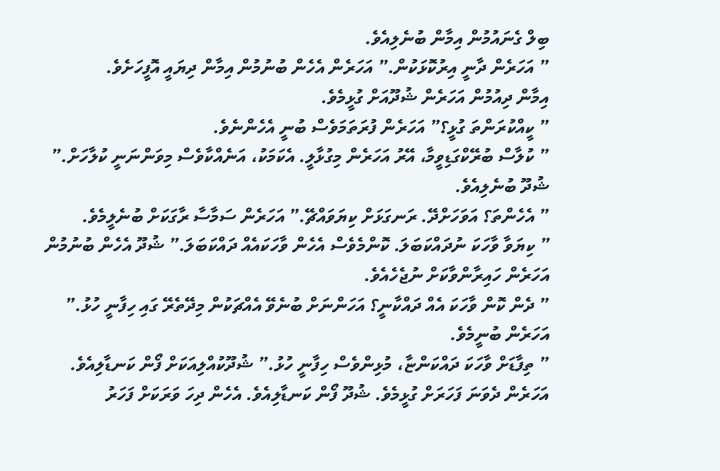ބިލް ގެނައުމުން އިމާން ބުނެލިއެވެ.
” އަހަރެން ދާނީ އިރުކޮޅަކުން.” އަހަރެން އެހެން ބުނުމުން އިމާން ދިޔައީ އޮފީހަށެވެ.
އިމާން ދިއުމުން އަހަރެން ޝުދޫއަށް ގުޅީމެވެ.
” ކީއްކުރަންތަ ގުޅީ؟” އަހަރެން ފުރަތަމަވެސް ބުނީ އެހެންނެވެ.
” ކުލާސް ބުރޭކްގަޑިވީމާ، އޭރު އަހަރެން މިގުޅާލީ. އެކަމަކު، އަނެއްކާވެސް މިވަންނަނީ ކުލާހަށް.” ޝުދޫ ބުނެލިއެވެ.
” އެހެންތަ؟ އަވަހަށްދޭ. ރަނގަޅަށް ކިޔަވައްޗޭ.” އަހަރެން ސަމާސާ ރާގަކަށް ބުނެލީމެވެ.
” ކިޔަވާ ވާހަކަ ނުދައްކަބަލަ. ކޮންމެވެސް އެހެން ވާހަކައެއް ދައްކަބަލަ.” ޝުދޫ އެހެން ބުނުމުން އަހަރެން ހައިރާންވާކަށް ނުޖެހެއެވެ.
” ދެން ކޮން ވާހަކަ އެއް ދައްކާނީ؟ އަހަންނަށް ބުނެވޭ އެއްޗަކުން މިދޭތެރޭ ގައި ހިފާނީ ހުޅު.” އަހަރެން ބުނީމެވެ.
” ތިފާޑަށް ވާހަކަ ދައްކަންޏާ، މުޅިންވެސް ހިފާނީ ހުޅު.” ޝުދޫކުއްލިއަކަށް ފޯން ކަނޑާލިއެވެ.
އަހަރެން ދެވަނަ ފަހަރަށް ގުޅީމެވެ. ޝުދޫ ފޯން ކަނޑާލިއެވެ. އެހެން ދިހަ ވަރަކަށް ފަހަރު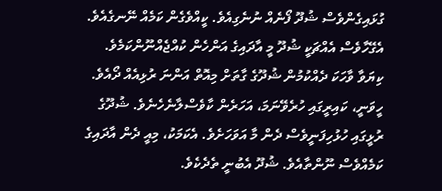ގުޅައިގެންވެސް ޝުދޫ ފޯނެއް ނުނެގިއެވެ. ކީއްވެގެން ކަމެއް ނޭނގެއެވެ. އެގޭހާވެސް އެއްޗަކީ ޝުދޫ މީ އާދައިގެ އަންހެން ކުއްޖެއްނޫންކަމެވެ. ކިޔަވާ ވާހަކަ ދެއްކުމުން ޝުދޫގެ ގާތަށް މިއޮތް އަންނަ ރުޅިއެއް ދޯއެވެ. ހީވަނީ، ކައިރީގައި ހުރެވޭނަމަ، އަހަރެން ކާވެސްލާނެހެނެވެ. ޝުދޫގެ ރުޅީގައި ހުޅުހިފަނީވެސް ދެން މާ އަވަހަށެވެ. އެކަމަކު، މިއީ ދެން އާދައިގެ ކަމެއްވެސް ނޫންތާއެވެ. ޝުދޫ އެބުނީ ތެދެކެވެ.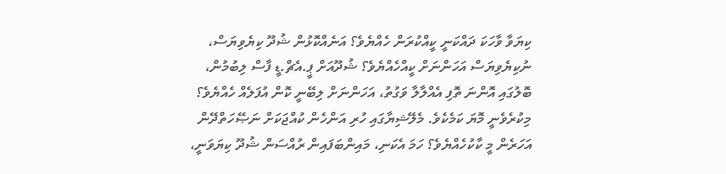ކިޔަވާ ވާހަކަ ދައްކަނީ ކީއްކުރަން ހެއްޔެވެ؟ އަނެއްކޮޅުން ޝުދޫ ކިޔެވިޔަސް، ނުކިޔެވިޔަސް އަހަންނަށް ކީއްހެއްޔެވެ؟ ޝުދޫއަށް ޕީ.އެޗް.ޑީ ފާސް ލިބުމުން، ބޮލުގައި އޮންނަ ތޮފި އެއްލާލާ ވަގުތު، އަހަންނަށް ލިބޭނީ ކޮން އުފަލެއް ހެއްޔެވެ؟ މިކުރެވެނީ މޮޔަ ކަމެކެވެ. މެލޭޝިޔާގައި ހުރި އަންހެން ކުއްޖަކަށް ނަޞޭހަތްދޭން އަހަރެން މީ ކާކުހެއްޔެވެ؟ ހަމަ އެކަނި، މައިންބަފައިން ރުއްސަން ޝުދޫ ކިޔަވަނީ،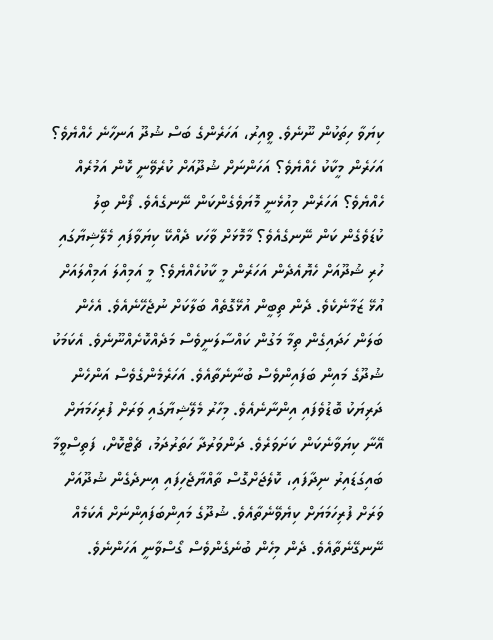ކިޔަވާ ހިތަކުން ނޫނެވެ. ވީއިރު، އަހަރެންގެ ބަސް ޝުދޫ އަނހާނެ ހެއްޔެވެ؟ އަހަރެން މީކާކު ހެއްޔެވެ؟ އަހަންނަށް ޝުދޫއަށް ކުރެވޭނީ ކޮން އަމުރެއް ހެއްޔެވެ؟ އަހަރެން މިއުޅެނީ މޮޔަވެގެންކަން ނޭނގެއެވެ. ފޯން ބިލު ކުޑަވެގެން ކަން ނޭނގެއެވެ؟ މާމޮޅަށް ވާހަކ ދެއްކޭ ކިޔަވާފައި މެލޭޝިޔާގައި ހުރި ޝުދޫއަށް ހެޔޮއެދެން އަހަރެން މީ ކާކުހެއްޔެވެ؟ މީ އަމިއްލަ އަމިއްލައަށް އުޅޭ ޒަމާނެކެވެ. ދެން ތިބީން އުޅޭގޮތެއް ބަލާކަށް ނުޖެހޭނެއެވެ. އެހެން ބަލަން ހަދައިގެން ތިމާ މަގުން ކައްސާލަނީވެސް މަދެއްކޮށެއްނޫނެވެ. އެކަމަކު ޝުދޫގެ މައިން ބަފައިންވެސް ބުނާނެތާއެވެ. އަހަރެމެންގެވެސް އަންހެން ދަރިޔަކު ބޮޑުވެފައި އިންނާނެއެވެ. މިހާރު މެލޭޝިޔާގައި ވަރަށް ފުރިހަމަޔަށް އޭނާ ކިޔަވާނެކަން ކަށަވަރެވެ. ދަންވަރުދާ ހަތަރުދަމު، ޗެޓްކޮށް، ފަތިސްވީމާ ބައިގަޑައިރު ނިދާފައި، ކޮލެޖަށްގޮސް ތާއްޔާޖެހިފައި އިނދެގެން ޝުދޫއަށް ވަރަށް ފުރިހަމަޔަށް ކިޔެވޭނެތާއެވެ. ޝުދޫގެ މައިންބަފައިންނަށް އެކަމެއް ނޭނގޭނެތާއެވެ. ދެން މިހެން ބުނެގެންވެސް ގޯސްވާނީ އަހަންނެވެ.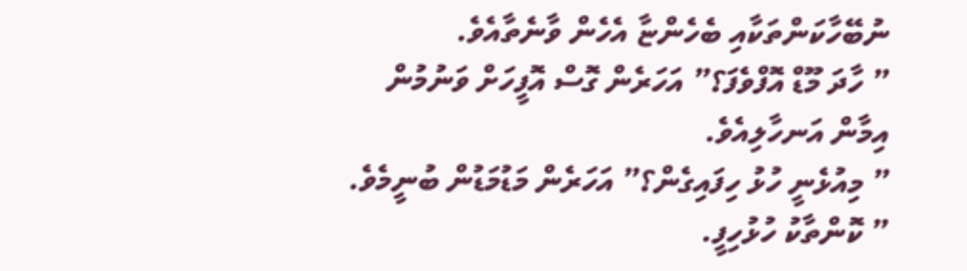ނުބޭހާކަންތަކާއި ބެހެންޏާ އެހެން ވާނެތާއެވެ.
” ހާދަ މޫޑް އޮފްވެފަ؟” އަހަރެން ގޮސް އޮފީހަށް ވަނުމުން އިމާން އަނހާލިއެވެ.
” މިއުޅެނީ ހުޅު ހިފައިގެން؟” އަހަރެން މަޑުމަޑުން ބުނީމެވެ.
” ކޮންތާކު ހުޅުހިފީ.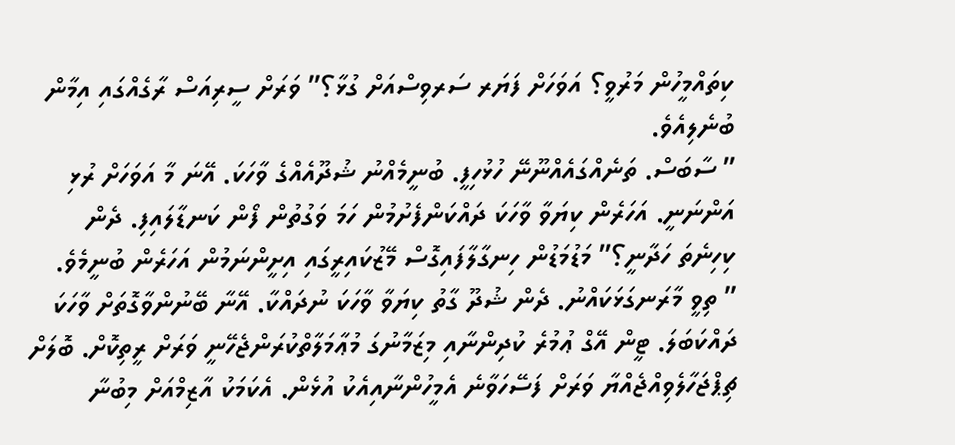ކިތައްމީހުން މަރުވީ؟ އަވަހަށް ފަޔަރ ސަރވިސްއަށް ގުޅާ؟” ވަރަށް ސީރިއަސް ރާގެއްގައި އިމާން ބުނެލިއެވެ.
” ސާބަސް. ތަނެއްގައެއްނޫނޭ ހުޅުހިފީ. ބުނީމެއްނު ޝުދޫއެއްގެ ވާހަކަ. އޭނަ މާ އަވަހަށް ރުޅި އަންނަނީ. އަހަރެން ކިޔަވާ ވާހަކަ ދައްކަންފެށުމުން ހަމަ ވަގުތުން ފޯން ކަނޑާލައިފި. ދެން ކިހިނެތަ ހަދާނީ؟” މަޑުމަޑުން ހިނގާލާފައިގޮސް މޭޒުކައިރީގައި އިށީންނަމުން އަހަރެން ބުނީމެވެ.
” ތިވީ މާރަނގަޅަކައްނު. ދެން ޝުދޫ ގާތު ކިޔަވާ ވާހަކަ ނުދައްކާ. އޭނާ ބޭނުންވާގޮތަށް ވާހަކަ ދައްކަބަލަ. ޓީން އޭގް ޢުމުރެ ކުދިންނާއި މިޒަމާނުގަ މުޢާމަލާތްކުރަންޖެހޭނީ ވަރަށް ރީތިކޮށް. ބޮލަށް ޗިޕްޖަހާލެވިއްޖެއްޔާ ވަރަށް ފަސޭހަވާނެ އެމީހުންނާއިއެކު އުޅެން. އެކަމަކު އާޒިމްއަށް މިބުނާ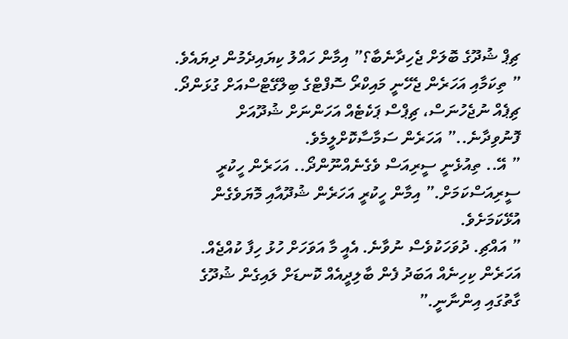ޗިޕް ޝުދޫގެ ބޮލަށް ޖެހިދާނެބާ؟” އިމާން ހައްލު ކިޔައިދެމުން ދިޔައެވެ.
” ތިކަމާއި އަހަރެން ޖެހޭނީ މައިކްރޯ ސޮފްޓްގެ ބިލްގޭޓްސްއަށް ގުޅަންދޯ. ޗިޕެއް ނުޖެހުނަސް، ޗިޕްސް ޕަކެޓެއް އަހަންނަށް ޝުދޫއަށް ފޮނުވިދާނެ..” އަހަރެން ސަމާސާކޮށްލީމެވެ.
” އޭ.. ތިއުޅެނީ ސީރިއަސް ވެގެނެއްނޫންދޯ.. އަހަރެން ހީކުރީ ސީރިއަސްކަމަށް.” އިމާން ހީކުރީ އަހަރެން ޝުދޫއާއި މޮޔަވެގެން އުޅޭކަމަށެވެ.
” އައްޗި. ދުވަހަކުވެސް ނުވާނެ. އެއީ މާ އަވަހަށް ހުޅު ހިފާ ކުއްޖެއް. އަހަރެން ކިހިނެއް އަބަދު ފެން ބާލިދީއެއް ކޮނޑަށް ލައިގެން ޝުދޫގެ ގާތުގައި އިންނާނީ.”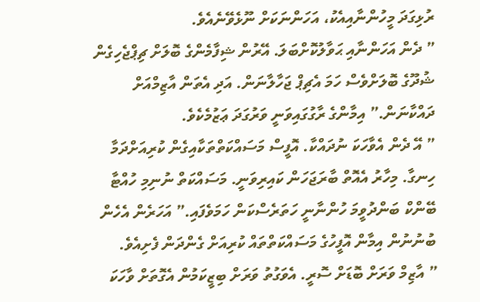ރުޅިގަދަ މީހުންނާއިއެކު، އަހަންނަކަށް ނޫޅެވޭނެއެވެ.
” ދެން އަހަންނާއި ޙަވާލުކޮށްބަލަ. އޭރުން ޝިފާމެންގެ ބޮލަށް ޗިޕްޖެހިގެން ޝުދޫގެ ބޮލަށްވެސް ހަމަ އެޗިޕް ޖަހާލާނަން. އަދި އެތަން އާޒިމްއަށް ދައްކާނަން.” އިމާންގެ ރާގުގައިވަނީ ވަރުގަދަ ޢަޒުމެކެވެ.
” އޭ ދެން އެވާހަކަ ނުދައްކާ. އޮފީސް މަސައްކަތްތަކާއިގެން ކުރިއަށްދަމާ ހިނގާ. މިހާރު އެއޮތް ބާރަޖަހަން ކައިރިވަނީ. މަސައްކަތް ނުނިމި ހުއްޓާ ބޭންކް ބަންދުވީމަ ހުންނާނީ ހަތަރެސްކަން ހަމަވެފައި.” އަހަރެން އެހެން ބުނުނުން އިމާން އޮފީހުގެ މަސައްކަތްތައް ކުރިއަށް ގެންދަން ފެށިއެވެ.
” އާޒިމް ވަރަށް ބޮޑަށް ސޮރީ. އެވަގުތު ވަރަށް ބިޒީކަމުން އެގޮތަށް ވާހަކަ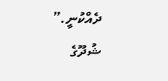ދެއްކުނީ.” ޝުދޫގެ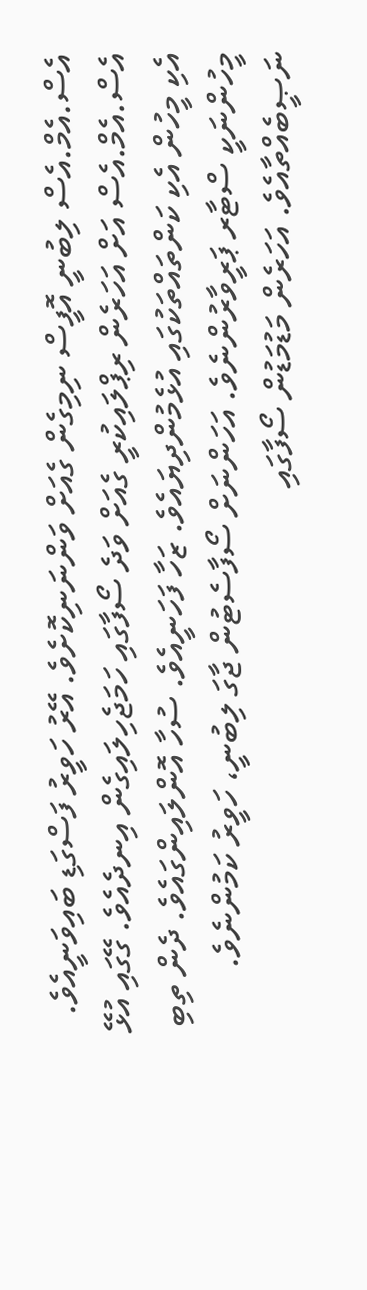އެސް.އެމް.އެސް ލިބުނީ އޮފީސް ނިމިގެން ގެއަށް ވަންނަނިކޮށެވެ. އޭރު ހަވީރު ފަސްގަޑި ބައިވަނީއެވެ.
އެސް.އެމް.އެސް އަށް އަހަރެން ރިޕްލައިކުރީ ގެއަށް ވަދެ ސޯފާގައި ހަމަޖެހިލައިގެން އިނދެއެވެ. ގޭގައި އުޅޭ އެކި މީހުން އެކި ކަންތައްތަކުގައި އުޅެމުންދިޔައެވެ. ޒަހާ ފަހަނީއެވެ. ސުހާ އޮންލައިންގައެވެ. ދެން ތިބި މީހުންނަކީ ސްޓާރ ޕަރީވާރުންނެވެ. އަހަންނަށް ސޯފާސެޓުން ޖާގަ ލިބުނީ، ހަވީރު ކަމުންނެވެ. ނަޞީބެއްތާއެވެ. އަހަރެން މަޑުމަޑުން ސޯފާގައި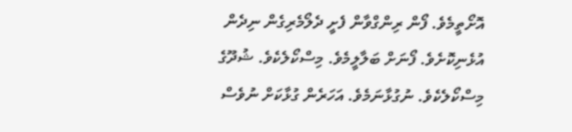އޮށޯތީމެވެ. ފޯން ރިންގްވާން ފެށީ ދެލޯމެރިގެން ނިދެން އުޅެނިކޮށެވެ. ފޯނަށް ބަލާލީމެވެ. މިސްކޯލެކެވެ. ޝުދޫގެ މިސްކޯލެކެވެ. ނުގުޅާނަމެވެ. އަހަރެން ގުޅާކަށް ނުވެސް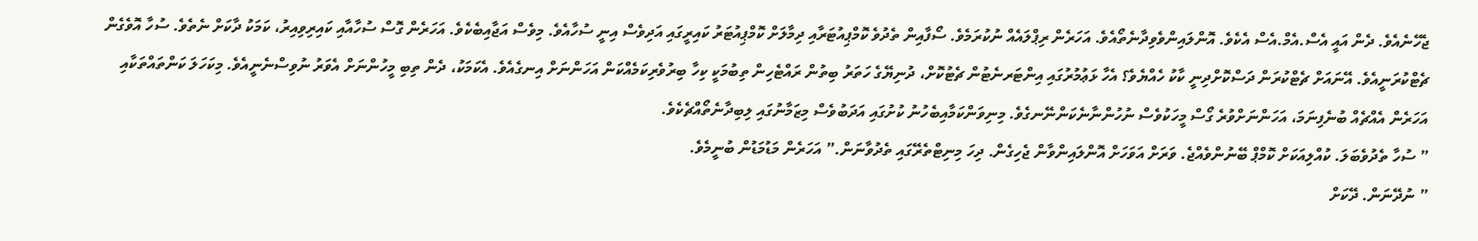ޖެހޭނެއެވެ. ދެން އައީ އެސް.އެމް.އެސް އެކެވެ. އޮންލައިންވެވިދާނެތޯއެވެ. އަހަރެން ރިޕްލައެއް ނުކުރަމެވެ. ސޯފާއިން ތެދުވެ ކޮމްޕިއުޓަރާއި ދިމާލަށް ކޮމްޕިއުޓަރު ކައިރީގައި އަދިވެސް އިނީ ސުހާއެވެ. މިވެސް އަޖާއިބެކެވެ. އަހަރެން ގޮސް ސުހާއާއި ކައިރިވިއިރު، ކަމަކު ދާކަށް ނެތެވެ. ސުހާ އޮވެގެން ޗެޓްކުރަނީއެވެ. އޭނައަށް ޗެޓްކުރަން ދަސްކޮށްދިނީ ކާކު ހެއްޔެވެ؟ އެހާ ޅަޢުމުރުގައި އިންޓަރނެޓުން ޗެޓުކޮށް، ދުނިޔޭގެ ހަތަރު ބިތުން ރައްޓެހިން ތިބުމަކީ ކިހާ ބިރުވެރިކަމެއްކަން އަހަންނަށް އިނގެއެވެ. އެކަމަކު، ދެން ތިބި މީހުންނަށް އެވަރު ނުވިސްނެނީއެވެ. މިކަހަލަ ކަންތައްތަކާއި އަހަރެން އެއްޗެއް ބުނެފިނަމަ، އަހަންނަށްވުރެ ގޯސް މީހަކުވެސް ނުހުންނާނެކަންނޭނގެވެ. މިނިވަންކަމާއިބެހުނު ކުށުގައި އަދަބުވެސް މިޒަމާނުގައި ލިބިދާނެތޯއްޗެކެވެ.
” ސުހާ ތެދުވެބަލަ. ކުއްލިއަކަށް ކޮމްޕް ބޭނުންވެއްޖެ. ވަރަށް އަވަހަށް އޮންލައިންވާން ޖެހިގެން. ދިހަ މިނިޓްތެރޭގައި ތެދުވާނަން.” އަހަރެން މަޑުމަޑުން ބުނީމެވެ.
” ނުދޭނަން. ދޭކަށް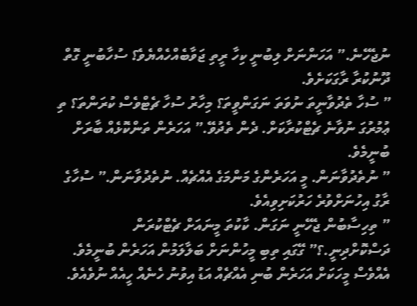ނުޖެހޭނެ.” އަހަންނަށް ލިބުނީ ކިހާ ރީތި ޖަވާބެއްހެއްޔެވެ؟ ސުހާބުނީ ގޮތް ދޫނުކުރާ ރާގަކަށެވެ.
” ސުހާ ތެދުވާނީތަ ނުވަތަ ނަގަންވީތަ؟ މިހާރު ސުހާ ޗެޓްވެސް ކުރަންތަ؟ ތި ޢުމުރުގަ ނުވާނެ ޗެޓްކުރާކަށް. ދެން ތެދުވޭ.” އަހަރެން ތަންކޮޅެއް ބާރަށް ބުނީމެވެ.
” ނުތެދުވާނަން. މީ އަހަރެންގެ މަންމަގެ އެއްޗެއް. ނުތެދުވާނަން.” ސުހާގެ ރާގު އިހުނަށްވުރެ ހަރުކަށިވިއެވެ.
” ތިހިސާބުން ޖެހޭނީ ނަގަން. ކާކުތަ މީނައަށް ޗެޓްކުރަން ދަސްކޮށްދިނީ.؟” ގޭގައި ތިބި މީހުންނަށް ބަލާލަމުން އަހަރެން ބުނީމެވެ. އެއްވެސް މީހަކަށް އަހަރެން ބުނި އެއްޗެއް އަޑު އިވުނު ހެނެއް ހީއެއް ނުވެއެވެ.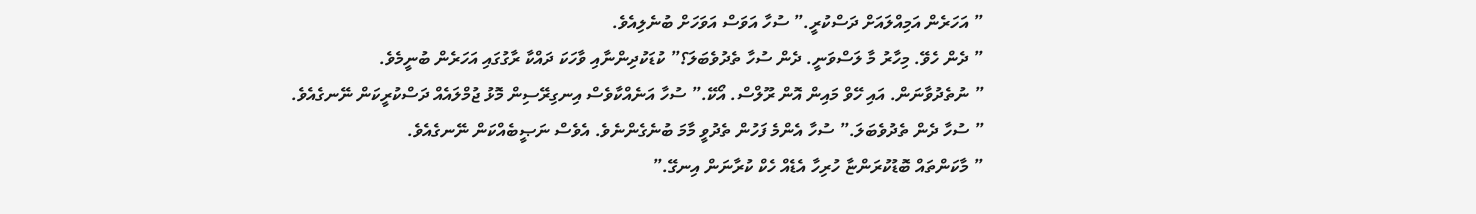” އަހަރެން އަމިއްލައަށް ދަސްކުރީ.” ސުހާ އަވަސް އަވަހަށް ބުނެލިއެވެ.
” ދެން ހެވޭ. މިހާރު މާ ލަސްވަނީ. ދެން ސުހާ ތެދުވެބަލަ؟” ކުޑަކުދިންނާއި ވާހަކަ ދައްކާ ރާގުގައި އަހަރެން ބުނީމެވެ.
” ނުތެދުވާނަން. އައި ހޭވް މައިން އޮން ރޫލްސް. އޯކޭ.” ސުހާ އަނެއްކާވެސް އިނގިރޭސިން މޮޅު ޖުމްލައެއް ދަސްކުރީކަން ނޭނގެއެވެ.
” ސުހާ ދެން ތެދުވެބަލަ.” ސުހާ އެންމެ ފަހުން ތެދުވީ މާމަ ބުނެގެންނެވެ. އެވެސް ނަޞީބެއްކަން ނޭނގެއެވެ.
” މާކަންތައް ބޮޑުކުރަންޏާ ހުރިހާ އެޑެއް ހެކް ކުރާނަން އިނގޭ.”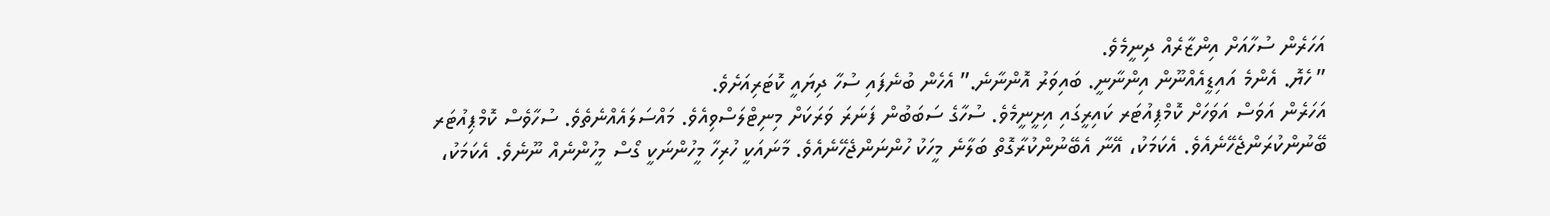އަހަރެން ސުހާއަށް އިންޒާރެއް ދިނީމެވެ.
” ހެޔޮ. އެންމެ އައިޑީއެއްނޫން އިންނާނީ. ބައިވަރު އޮންނާނެ.” އެހެން ބުނެފައި ސުހާ ދިޔައީ ކޮޓަރިއަށެވެ.
އަހަރެން އަވަސް އަވަހަށް ކޮމްޕިއުޓަރ ކައިރީގައި އިށީނީމެވެ. ސުހާގެ ސަބަބުން ފަނަރަ ވަރަކަށް މިނިޓްލަސްވިއެވެ. މައްސަލައެއްނެތެވެ. ސުހާވެސް ކޮމްޕިއުޓަރ ބޭނުންކުރަންޖެހޭނެއެވެ. އެކަމަކު، އޭނާ އެބޭނުންކުރާގޮތް ބަލާނެ މީހަކު ހުންނަންޖެހޭނެއެވެ. މާނައަކީ ހުރިހާ މީހުންނަކީ ގޯސް މީހުންނެއް ނޫނެވެ. އެކަމަކު،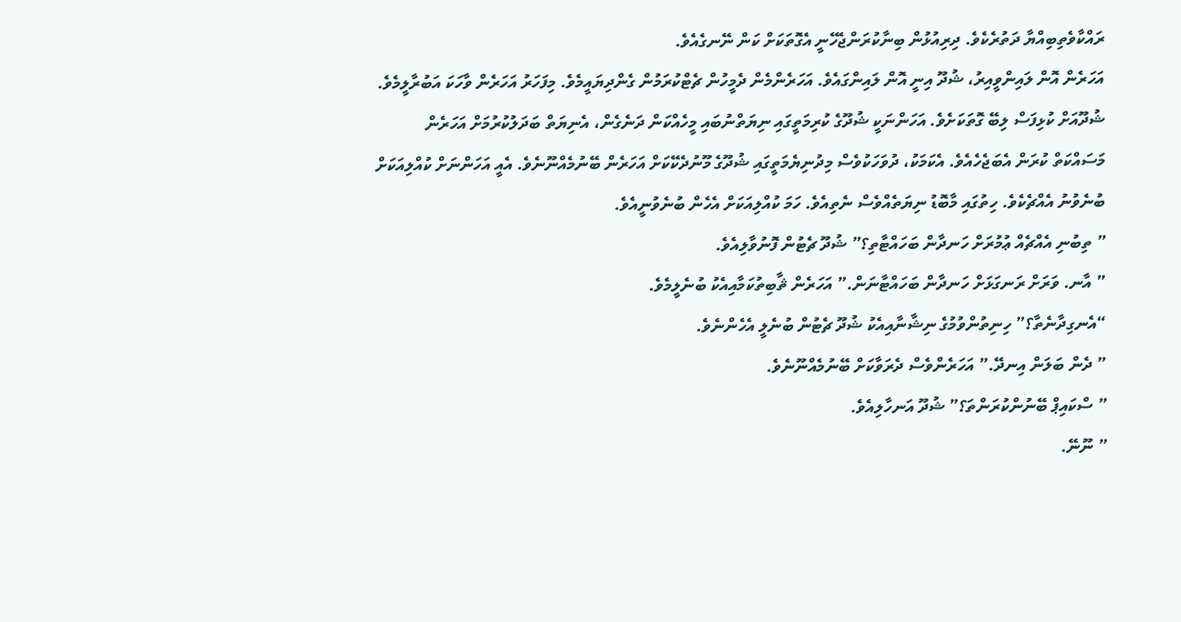ރައްކާވެތިބިއްޔާ ދަތުރެކެވެ. ދިރިއުޅުން ބިނާކުރަންޖެހޭނީ އެގޮތަކަށް ކަން ނޭނގެއެވެ.
އަހަރެން އޮން ލައިންވީއިރު، ޝުދޫ އިނީ އޮން ލައިންގައެވެ. އަހަރެންމެން ދެމީހުން ޗެޓްކުރަމުން ގެންދިޔައީމެވެ. މިފަހަރު އަހަރެން ވާހަކަ އަބުރާލީމެވެ. ޝުދޫއަށް ކުޅިފަސް ލިބޭ ގޮތަކަށެވެ. އަހަންނަކީ ޝުދޫގެ ކުރިމަތީގައި ނިޔަތްނުބައި މީހެއްކަން ދަނެގެން، އެނިޔަތް ބަދަލުކުރުމަށް އަހަރެން މަސައްކަތް ކުރަން އެބަޖެހެއެވެ. އެކަމަކު، ދުވަހަކުވެސް މިދުނިޔެމަތީގައި ޝުދޫގެ މޫނުދެކޭކަށް އަހަރެން ބޭނުމެއްނޫނެވެ. އެއީ އަހަންނަށް ކުއްލިއަކަށް ބުނެވުނު އެއްޗެކެވެ. ހިތުގައި މާބޮޑު ނިޔަތެއްވެސް ނެތިއެވެ. ހަމަ ކުއްލިއަކަށް އެހެން ބުނެވުނީއެވެ.
” ތިބުނި އެއްޗެއް ޢުމުރަށް ހަނދާން ބަހައްޓާތި؟” ޝުދޫ ޗެޓުން ފޮނުވާލިއެވެ.
” އާނ. ވަރަށް ރަނގަޅަށް ހަނދާން ބަހައްޓާނަން.” އަހަރެން ޘާބިތުކަމާއިއެކު ބުނެލީމެވެ.
“އެނގިދާނެތާ؟” ހިނިތުންވުމުގެ ނިޝާނާއިއެކު ޝުދޫ ޗެޓުން ބުނެލީ އެހެންނެވެ.
” ދެން ބަލަން އިނދޭ.” އަހަރެންވެސް ދެރަވާކަށް ބޭނުމެއްނޫނެވެ.
” ސްކައިޕް ބޭނުންކުރަންތަ؟” ޝުދޫ އަނހާލިއެވެ.
” ނޫނޭ.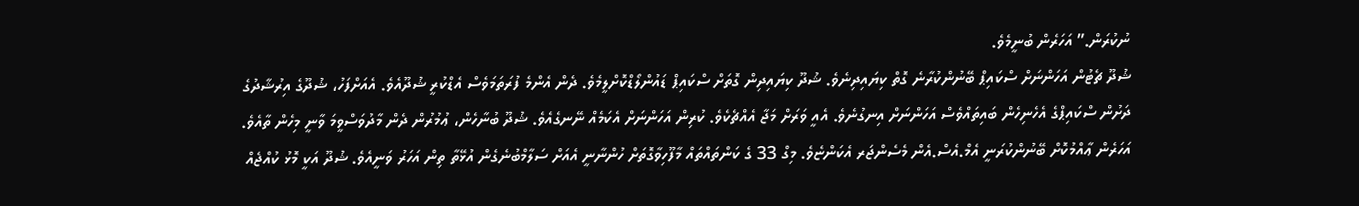ނުކުރަން.” އަހަރެން ބުނީމެވެ.
ޝުދޫ ޗެޓުން އަހަންނަށް ސްކައިޕް ބޭނުންކުރާނެ ގޮތް ކިޔައިދިނެވެ. ޝުދޫ ކިޔައިދިން ގޮތަށް ސްކައިޕް ޑައުންލޯޑްކޮށްލީމެވެ. ދެން އެންމެ ފުރަތަމަވެސް އެޑްކުރީ ޝުދޫއެވެ. އެއަށްފަހު، ޝުދޫގެ އިރުޝާދުގެ ދަށުން ސްކައިޕްގެ އެހެނިހެން ބައިތައްވެސް އަހަންނަށް އިނގުނެވެ. އެއީ ވަރަށް މަޖާ އެއްޗެކެވެ. ކުރިން އަހަންނަށް އެކަމެއް ނޭނގެއެވެ. ޝުދޫ ބުނާހެން، ޢުމުރުން ދެން މާދުވަސްވީމަ ވާނީ މިހެން ތާއެވެ. އަހަރެން ޢާއްމުކޮށް ބޭނުންކުރަނީ އެމް.އެސް.އެން މެސެންޖަރ އެކަންޏެވެ. މިގް 33 ގެ ކަންތައްތައް މާފޫހިވާގޮތަށް ހުންނާނީ އެއަށް ސަލާމްބުނެގެން އުޅޭތާ ތިން އަހަރު ވަނީއެވެ. ޝުދޫ އަކީ މޮޅު ކުއްޖެއް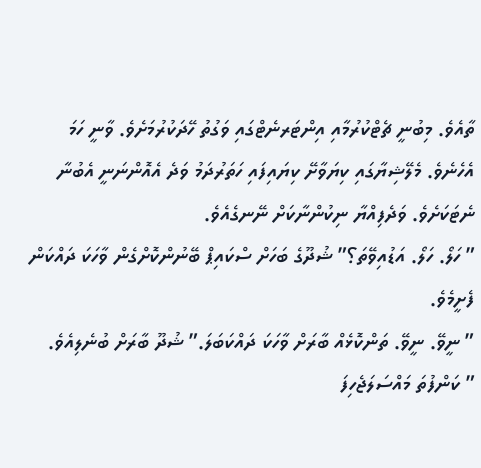ތާއެވެ. މިބުނީ ޗެޓްކުރުމާއި އިންޓަރނެޓްގައި ވަގުތު ހޭދަކުރުމަށެވެ. ވާނީ ހަމަ އެހެނެވެ. މެލޭޝިޔާގައި ކިޔަވާށޭ ކިޔައިފައި ހަތަރުދަމު ވަދެ އެއޮންނަނީ އެބުނާ ނެޓަކަށެވެ. ވަދެފިއްޔާ ނިކުންނާކަށް ނޭނގެއެވެ.
” ހަލޯ. ހަލޯ. އަޑުއިވޭތަ؟” ޝުދޫގެ ބަހަށް ސްކައިޕް ބޭނުންކޮށްގެން ވާހަކަ ދައްކަން ފެށީމެވެ.
” ނީވޭ. ނީވޭ. ތަންކޮޅެއް ބާރަށް ވާހަކަ ދައްކަބަލަ.” ޝުދޫ ބާރަށް ބުނެލިއެވެ.
” ކަންފުތަ މައްސަލަޖެހިފަ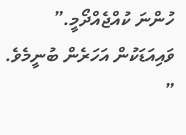ހުންނަ ކުއްޖެއްދޯމީ.” ވައިއަޑަކުން އަހަރެން ބުނީމެވެ.
”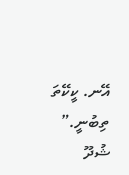އޭނ. ކީކޭތަ ތިބުނީ.” ޝުދޫ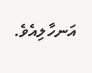އަނހާލިއެވެ.